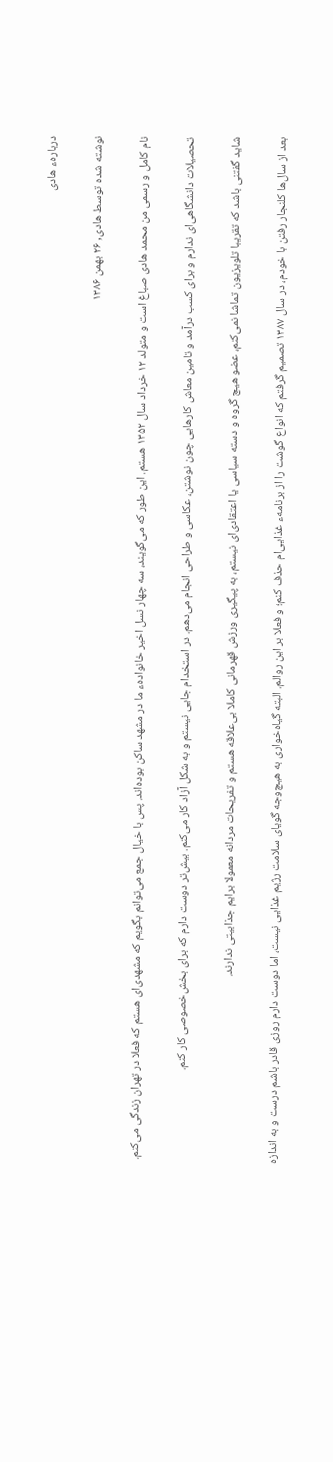دربارهء‌ هادی

نوشته شده توسط هادی, ۲۶ بهمن ۱۳۸۶

نام کامل و رسمی من محمد هادی صباغ است و متولد ۱۲ خرداد سال ۱۳۵۲ هستم. این طور که می‌گویند، سه چهار نسل اخیر خانواده‌ء ما در مشهد ساکن بوده‌اند. پس با خیال جمع می‌توانم بگویم که مشهدی‌ای هستم که فعلا در تهران زندگی می‌کنم.

تحصیلات دانشگاهی‌ای ندارم و برای کسب درآمد و تامین معاش کارهایی چون نوشتن، عکاسی و طراحی انجام می‌دهم. در استخدام جایی نیستم و به شکل آزاد کار می‌کنم. بیش‌تر دوست دارم که برای بخش‌خصوصی کار کنم.

شاید گفتنی باشد که تقریبا تلویزیون تماشا نمی‌کنم، عضو هیچ گروه و دسته سیاسی یا اعتقادی‌ای نیستم، به پیگیری ورزش قهرمانی کاملا بی‌علاقه هستم و تفریحات مردانه معمولا برایم جذابیتی ندارند.

بعد از سال‌ها کلنجار رفتن با خودم، در سال ۱۳۸۷ تصمیم گرفتم که انواع گوشت را از برنامه‌ء غذایی‌ام حذف کنم؛ و فعلا بر این روالم. البته گیاه‌خواری به هیچ‌وجه گویای سلامت رژیم غذایی نیست، اما دوست دارم روزی قادر باشم درست و به اندازه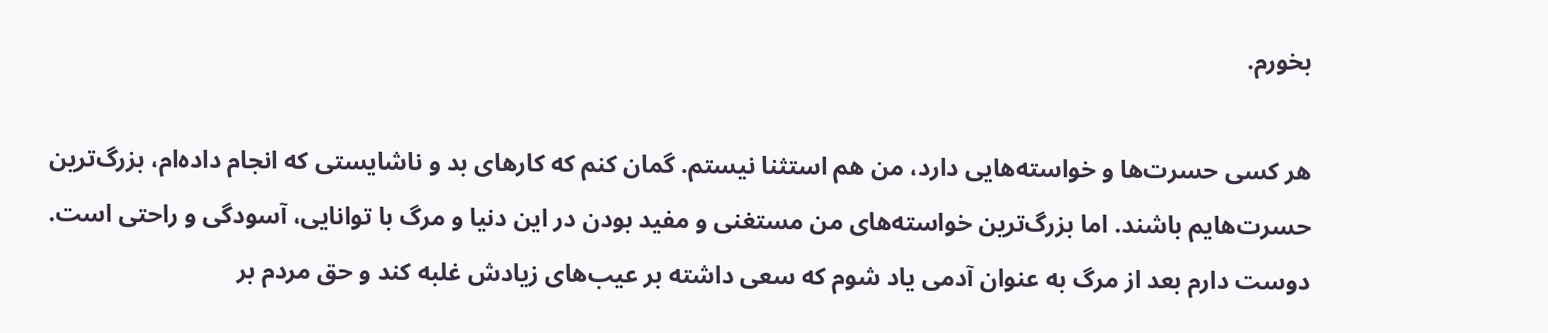بخورم.

هر کسی حسرت‌ها و خواسته‌هایی دارد، من هم استثنا نیستم. گمان کنم که کارهای بد و ناشایستی که انجام داده‌ام، بزرگ‌ترین حسرت‌هایم باشند. اما بزرگ‌ترین خواسته‌های من مستغنی و مفید بودن در این دنیا و مرگ با توانایی، آسودگی و راحتی است. دوست دارم بعد از مرگ به عنوان آدمی یاد شوم که سعی داشته بر عیب‌های زیادش غلبه کند و حق مردم بر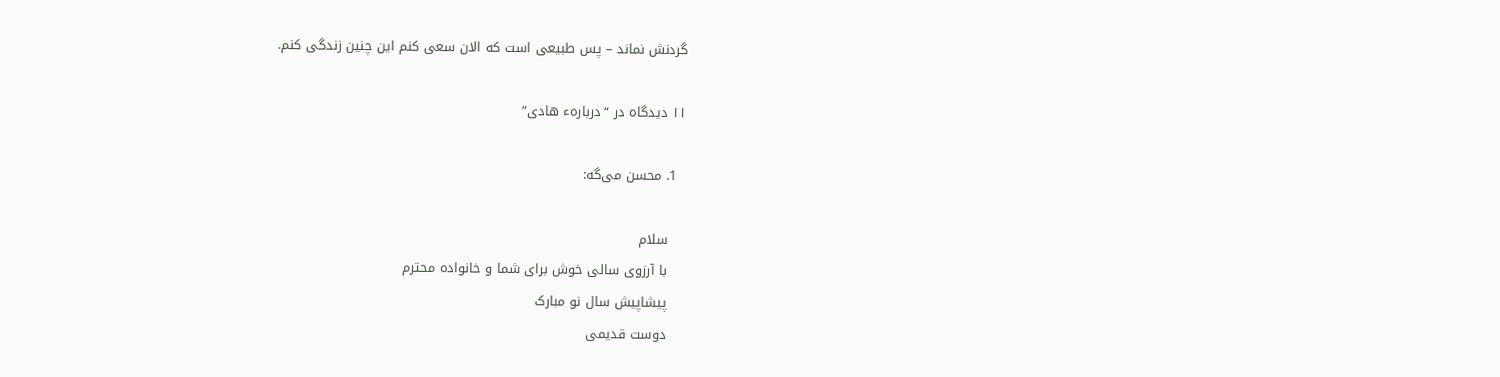گردنش نماند – پس طبیعی است که الان سعی کنم این چنین زندگی کنم.

۱۱ دیدگاه در “دربارهء‌ هادی”

  1. محسن می‌گه:

    سلام
    با آرزوی سالی خوش برای شما و خانواده محترم
    پیشاپیش سال نو مبارک
    دوست قدیمی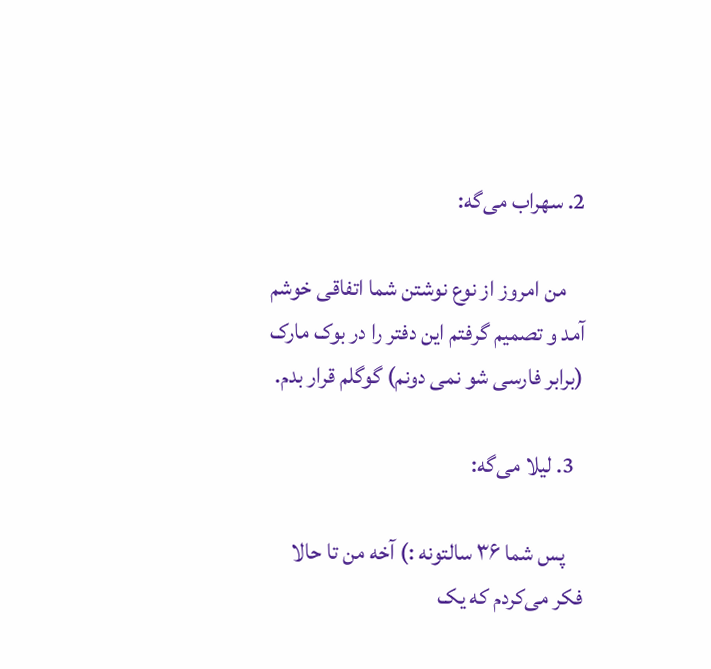2. سهراب می‌گه:

    من امروز از نوع نوشتن شما اتفاقی خوشم آمد و تصمیم گرفتم این دفتر را در بوک مارک (برابر فارسی شو نمی دونم) گوگلم قرار بدم.

  3. لیلا می‌گه:

    پس شما ۳۶ سالتونه :) آخه من تا حالا فکر می‌کردم که یک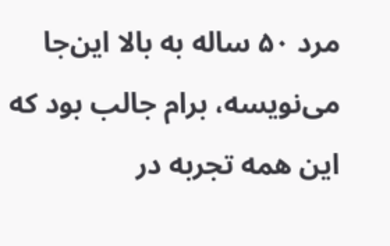مرد ۵۰ ساله به بالا این‌جا می‌نویسه، برام جالب بود که این همه تجربه در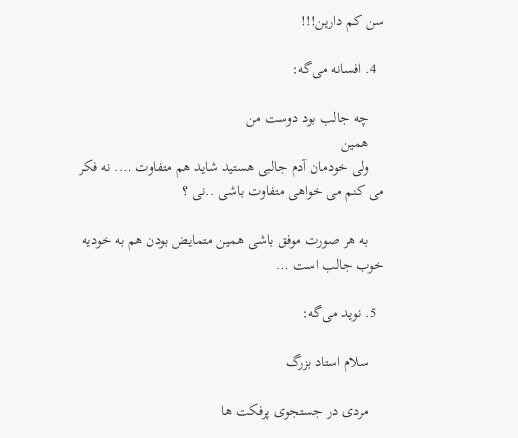سن کم دارین!!!

  4. افسانه می‌گه:

    چه جالب بود دوست من
    همین
    ولی خودمان آدم جالبی هستید شاید هم متفاوت …. نه فکر می کنم می خواهی متفاوت باشی ..نی ؟

    به هر صورت موفق باشی همین متمایض بودن هم به خودیه خوب جالب است …

  5. نوید می‌گه:

    سلام استاد بزرگ

    مردی در جستجوی پرفکت ها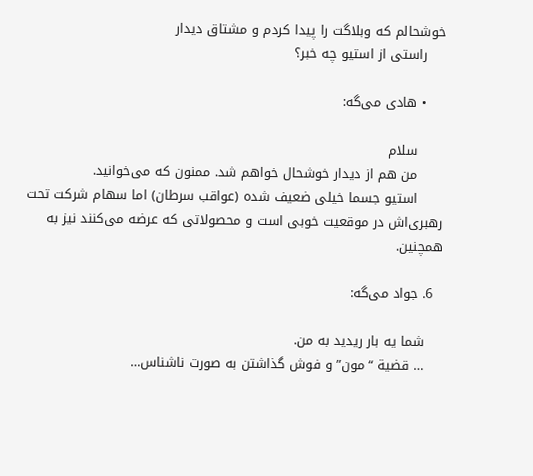خوشحالم که وبلاگت را پیدا کردم و مشتاق دیدار
    راستی از استیو چه خبر؟

    • هادی می‌گه:

      سلام
      من هم از دیدار خوشحال خواهم شد. ممنون که می‌خوانید.
      استیو جسما خیلی ضعیف شده (عواقب سرطان) اما سهام شرکت‌ تحت رهبری‌اش در موقعیت خوبی است و محصولاتی که عرضه می‌کنند نیز به همچنین.

  6. جواد می‌گه:

    شما یه بار ریدید به من.
    … قضیة “مون” و فوش گذاشتن به صورت ناشناس…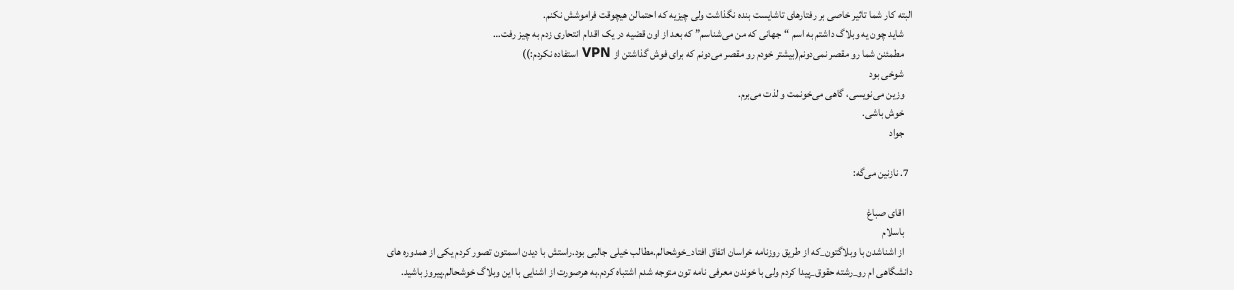البته کار شما تاثیر خاصی بر رفتارهای تاشایست بنده نگذاشت ولی چیزیه که احتمالن هیچوقت فراموشش نکنم.
    شاید چون یه وبلاگ داشتم به اسم “جهانی که من می‌شناسم” که بعد از اون قضیه در یک اقدام انتحاری زدم به چیز رفت…
    مطمئنن شما رو مقصر نمی‌دونم(بیشتر خودم رو مقصر می‌دونم که برای فوش گذاشتن از VPN استفاده نکردم:))
    شوخی بود
    وزین می‌نویسی، گاهی می‌خونمت و لذت می‌برم.
    خوش باشی.
    جواد

  7. نازنین می‌گه:

    اقای صباغ
    باسلام
    از اشناشدن با وبلاگتون_که از طریق روزنامه خراسان اتفاق افتاد_خوشحالم.مطالب خیلی جالبی بود.راستش با دیدن اسمتون تصور کردم یکی از همدوره های دانشگاهی ام رو_رشته حقوق_پیدا کردم ولی با خوندن معرفی نامه تون متوجه شدم اشتباه کردم.به هرصورت از اشنایی با این وبلاگ خوشحالم.پیروز باشید.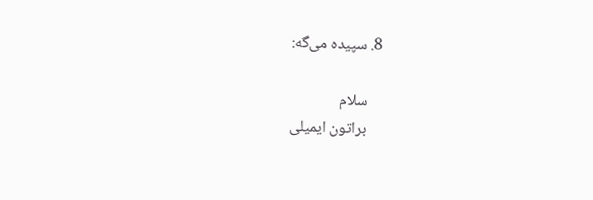8. سپیده می‌گه:

    سلام
    براتون ایمیلی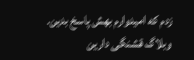زدم که امیدوارم بهش پاسخ بدین. وبلاگ قشنگی دارین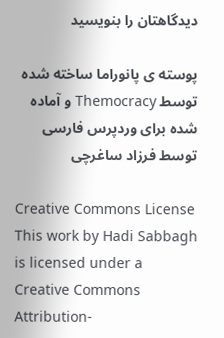دیدگاهتان را بنویسید

پوسته ی پانوراما ساخته شده توسط Themocracy و آماده شده برای وردپرس فارسی توسط فرزاد ساغرچی

Creative Commons License
This work by Hadi Sabbagh is licensed under a
Creative Commons Attribution-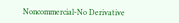Noncommercial-No Derivative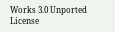Works 3.0 Unported License